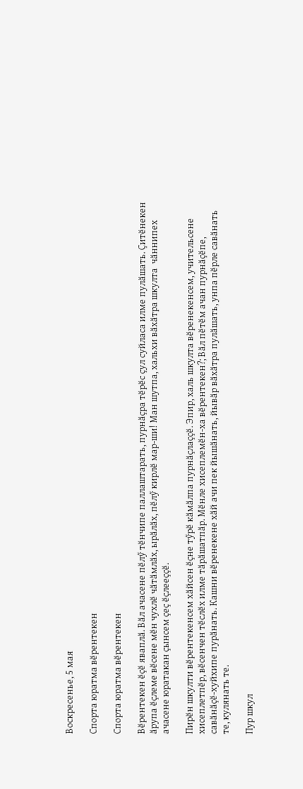Воскресенье, 5 мая

Спорта юратма вӗрентекен

Спорта юратма вӗрентекен

Вӗрентекен ӗҫӗ яваплӑ. Вӑл ачасене пӗлӳ тӗнчипе паллаштарать, пурнӑҫра тӗрӗс ҫул суйласа илме пулӑшать. Ҫитӗнекен ӑрупа ӗҫлеме вӗсене мӗн чухлӗ чӑтӑмлӑх, ырӑлӑх, пӗлӳ кирлӗ мар-ши! Ман шутпа, хальхи вӑхӑтра шкулта  чӑннипех ачасене юратакан ҫынсем ҫеҫ ӗҫлееҫҫӗ.

Пирӗн шкулти вӗрентекенсем хӑйсен ӗҫне тӳрӗ кӑмӑлпа пурнӑҫлаҫҫӗ. Эпир, халь шкулта вӗренекенсем, учительсене хисеплетпӗр, вӗсенчен тӗслӗх илме тӑрӑшатпӑр. Мӗнле хисеплемӗн-ха вӗрентекен?; Вӑл пӗтӗм ачан пурнӑҫӗпе, савӑнӑҫӗ-хуйхипе пурӑнать. Кашни вӗренекене хӑй ачи пек йышӑнать, йывӑр вӑхӑтра пулӑшать, унпа пӗрле савӑнать те, кулянать те.

Пур шкул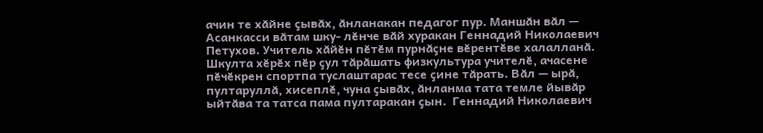ачин те хӑйне ҫывӑх, ӑнланакан педагог пур. Маншӑн вӑл — Асанкасси вӑтам шку- лӗнче вӑй хуракан Геннадий Николаевич Петухов. Учитель хӑйӗн пӗтӗм пурнӑҫне вӗрентӗве халалланӑ. Шкулта хӗрӗх пӗр ҫул тӑрӑшать физкультура учителӗ, ачасене пӗчӗкрен спортпа туслаштарас тесе ҫине тӑрать. Вӑл — ырӑ, пултаруллӑ, хисеплӗ, чуна ҫывӑх, ӑнланма тата темле йывӑр ыйтӑва та татса пама пултаракан ҫын.  Геннадий Николаевич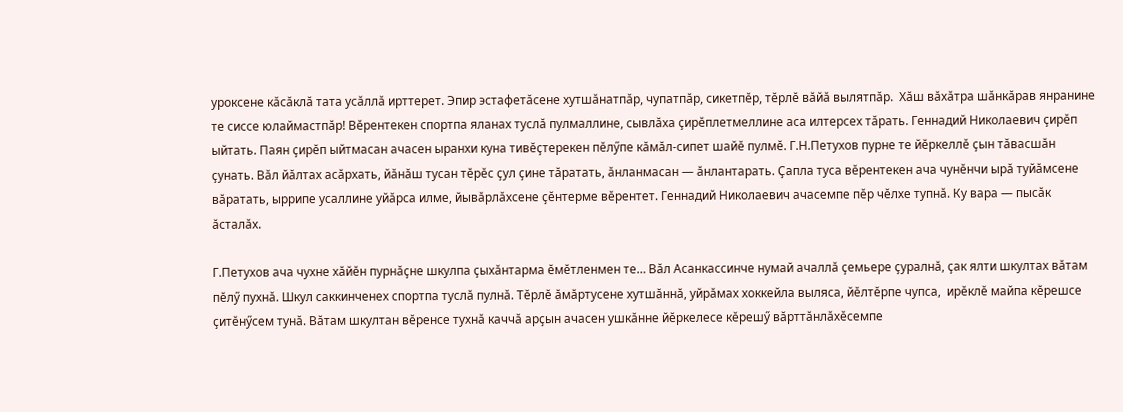уроксене кӑсӑклӑ тата усӑллӑ ирттерет. Эпир эстафетӑсене хутшӑнатпӑр, чупатпӑр, сикетпӗр, тӗрлӗ вӑйӑ вылятпӑр.  Хӑш вӑхӑтра шӑнкӑрав янранине те сиссе юлаймастпӑр! Вӗрентекен спортпа яланах туслӑ пулмаллине, сывлӑха ҫирӗплетмеллине аса илтерсех тӑрать. Геннадий Николаевич ҫирӗп ыйтать. Паян ҫирӗп ыйтмасан ачасен ыранхи куна тивӗҫтерекен пӗлӳпе кӑмӑл-сипет шайӗ пулмӗ. Г.Н.Петухов пурне те йӗркеллӗ ҫын тӑвасшӑн ҫунать. Вӑл йӑлтах асӑрхать, йӑнӑш тусан тӗрӗс ҫул ҫине тӑратать, ӑнланмасан — ӑнлантарать. Ҫапла туса вӗрентекен ача чунӗнчи ырӑ туйӑмсене вӑратать, ыррипе усаллине уйӑрса илме, йывӑрлӑхсене ҫӗнтерме вӗрентет. Геннадий Николаевич ачасемпе пӗр чӗлхе тупнӑ. Ку вара — пысӑк ӑсталӑх.

Г.Петухов ача чухне хӑйӗн пурнӑҫне шкулпа ҫыхӑнтарма ӗмӗтленмен те… Вӑл Асанкассинче нумай ачаллӑ ҫемьере ҫуралнӑ, ҫак ялти шкултах вӑтам пӗлӳ пухнӑ. Шкул саккинченех спортпа туслӑ пулнӑ. Тӗрлӗ ӑмӑртусене хутшӑннӑ, уйрӑмах хоккейла выляса, йӗлтӗрпе чупса,  ирӗклӗ майпа кӗрешсе ҫитӗнӳсем тунӑ. Вӑтам шкултан вӗренсе тухнӑ каччӑ арҫын ачасен ушкӑнне йӗркелесе кӗрешӳ вӑрттӑнлӑхӗсемпе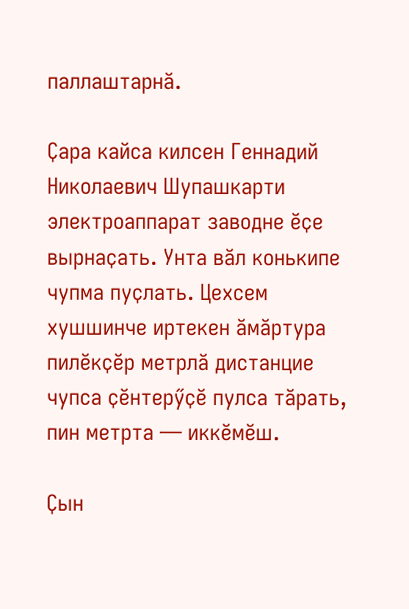паллаштарнӑ.

Ҫара кайса килсен Геннадий Николаевич Шупашкарти электроаппарат заводне ӗҫе вырнаҫать. Унта вӑл конькипе чупма пуҫлать. Цехсем хушшинче иртекен ӑмӑртура пилӗкҫӗр метрлӑ дистанцие чупса ҫӗнтерӳҫӗ пулса тӑрать, пин метрта — иккӗмӗш.

Ҫын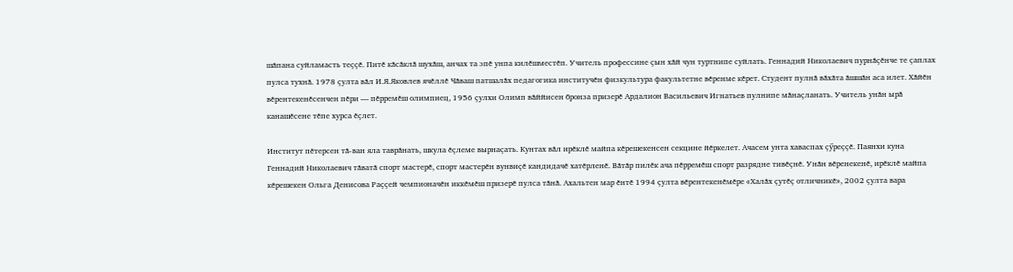шӑпана суйламасть теҫҫӗ. Питӗ кӑсӑклӑ шухӑш, анчах та эпӗ унпа килӗшместӗп. Учитель профессине ҫын хӑй чун туртнипе суйлать. Геннадий Николаевич пурнӑҫӗнче те ҫаплах пулса тухнӑ. 1978 ҫулта вӑл И.Я.Яковлев ячӗллӗ Чӑваш патшалӑх педагогика институчӗн физкультура факультетне вӗренме кӗрет. Студент пулнӑ вӑхӑта ӑшшӑн аса илет. Хӑйӗн вӗрентекенӗсенчен пӗри — пӗрремӗш олимпиец, 1956 ҫулхи Олимп вӑййисен бронза призерӗ Ардалион Васильевич Игнатьев пулнипе мӑнаҫланать. Учитель унӑн ырӑ канашӗсене тӗпе хурса ӗҫлет.

Институт пӗтерсен тӑ-ван яла таврӑнать, шкула ӗҫлеме вырнаҫать. Кунтах вӑл ирӗклӗ майпа кӗрешекенсен секцине йӗркелет. Ачасем унта хаваспах ҫӳреҫҫӗ. Паянхи куна Геннадий Николаевич тӑватӑ спорт мастерӗ, спорт мастерӗн вунвиҫӗ кандидачӗ хатӗрленӗ. Вӑтӑр пилӗк ача пӗрремӗш спорт разрядне тивӗҫнӗ. Унӑн вӗренекенӗ, ирӗклӗ майпа кӗрешекен Ольга Денисова Раҫҫей чемпионачӗн иккӗмӗш призерӗ пулса тӑнӑ. Ахальтен мар ӗнтӗ 1994 ҫулта вӗрентекенӗмӗре «Халӑх ҫутӗҫ отличникӗ», 2002 ҫулта вара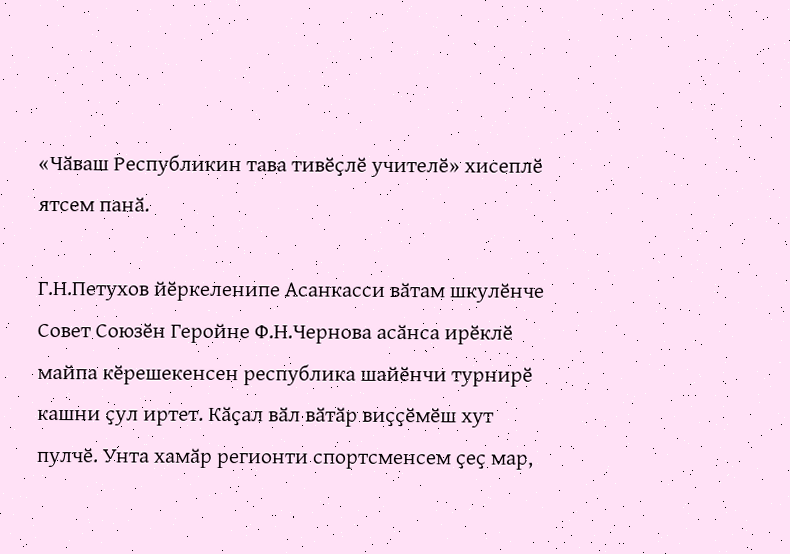«Чӑваш Республикин тава тивӗҫлӗ учителӗ» хисеплӗ ятсем панӑ.

Г.Н.Петухов йӗркеленипе Асанкасси вӑтам шкулӗнче Совет Союзӗн Геройне Ф.Н.Чернова асӑнса ирӗклӗ майпа кӗрешекенсен республика шайӗнчи турнирӗ кашни ҫул иртет. Кӑҫал вӑл вӑтӑр виҫҫӗмӗш хут пулчӗ. Унта хамӑр регионти спортсменсем ҫеҫ мар,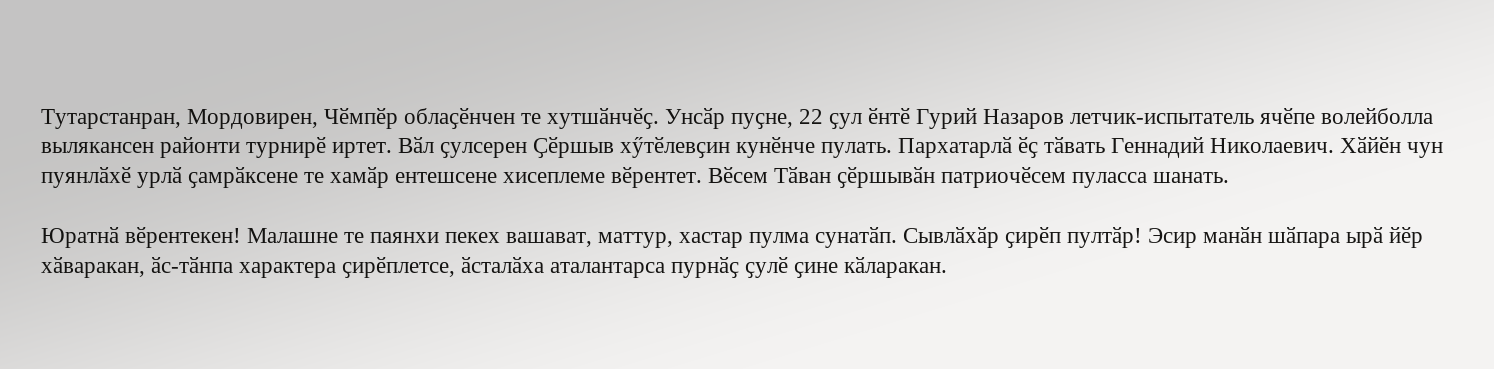Тутарстанран, Мордовирен, Чӗмпӗр облаҫӗнчен те хутшӑнчӗҫ. Унсӑр пуҫне, 22 ҫул ӗнтӗ Гурий Назаров летчик-испытатель ячӗпе волейболла вылякансен районти турнирӗ иртет. Вӑл ҫулсерен Ҫӗршыв хӳтӗлевҫин кунӗнче пулать. Пархатарлӑ ӗҫ тӑвать Геннадий Николаевич. Хӑйӗн чун пуянлӑхӗ урлӑ ҫамрӑксене те хамӑр ентешсене хисеплеме вӗрентет. Вӗсем Тӑван ҫӗршывӑн патриочӗсем пуласса шанать.

Юратнӑ вӗрентекен! Малашне те паянхи пекех вашават, маттур, хастар пулма сунатӑп. Сывлӑхӑр ҫирӗп пултӑр! Эсир манӑн шӑпара ырӑ йӗр хӑваракан, ӑс-тӑнпа характера ҫирӗплетсе, ӑсталӑха аталантарса пурнӑҫ ҫулӗ ҫине кӑларакан.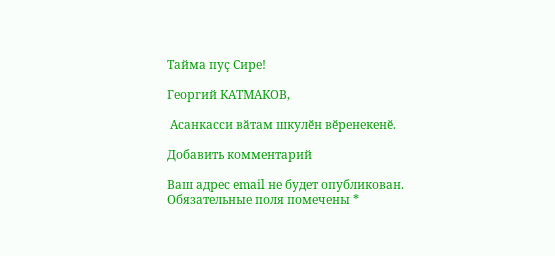Тайма пуҫ Сире!

Георгий КАТМАКОВ,

 Асанкасси вӑтам шкулӗн вӗренекенӗ.

Добавить комментарий

Ваш адрес email не будет опубликован. Обязательные поля помечены *